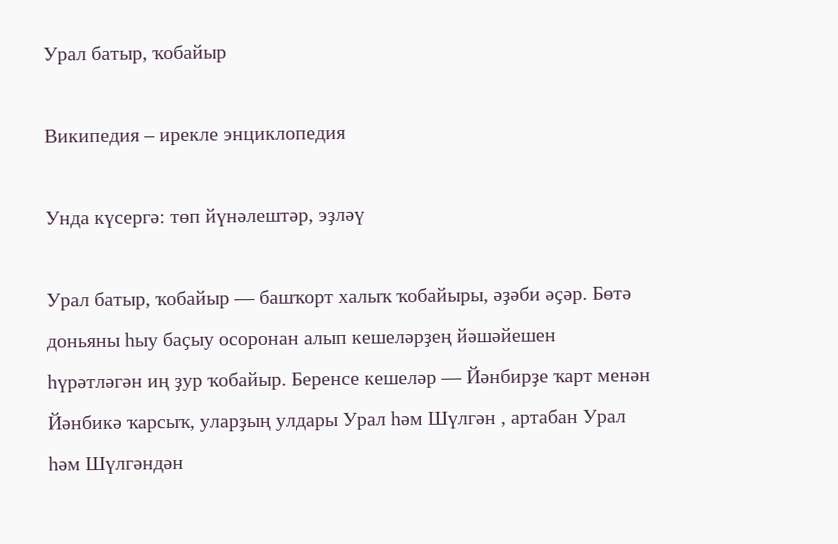Урал батыр, ҡобайыр

Википедия – ирекле энциклопедия

Унда күсергә: төп йүнәлештәр, эҙләү

Урал батыр, ҡобайыр — башҡорт халыҡ ҡобайыры, әҙәби әҫәр. Бөтә доньяны һыу баҫыу осоронан алып кешеләрҙең йәшәйешен һүрәтләгән иң ҙур ҡобайыр. Беренсе кешеләр — Йәнбирҙе ҡарт менән Йәнбикә ҡарсыҡ, уларҙың улдары Урал һәм Шүлгән , артабан Урал һәм Шүлгәндән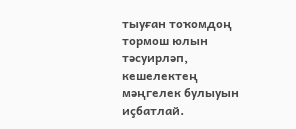тыуған тоҡомдоң тормош юлын тәсуирләп, кешелектең мәңгелек булыуын иҫбатлай.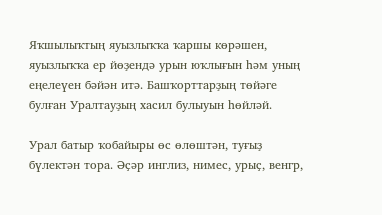Яҡшылыҡтың яуызлыҡҡа ҡаршы көрәшен, яуызлыҡҡа ер йөҙендә урын юҡлығын һәм уның еңелеүен бәйән итә. Башҡорттарҙың төйәге булған Уралтауҙың хасил булыуын һөйләй.

Урал батыр ҡобайыры өс өлөштән, туғыҙ бүлектән тора. Әҫәр инглиз, нимес, урыҫ, венгр,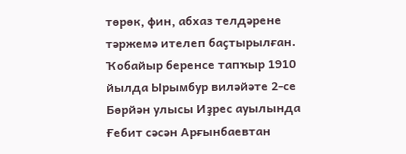төрөк, фин, абхаз телдәрене тәржемә ителеп баҫтырылған. Ҡобайыр беренсе тапҡыр 1910 йылда Ырымбур виләйәте 2-се Бөрйән улысы Иҙрес ауылында Ғебит сәсән Арғынбаевтан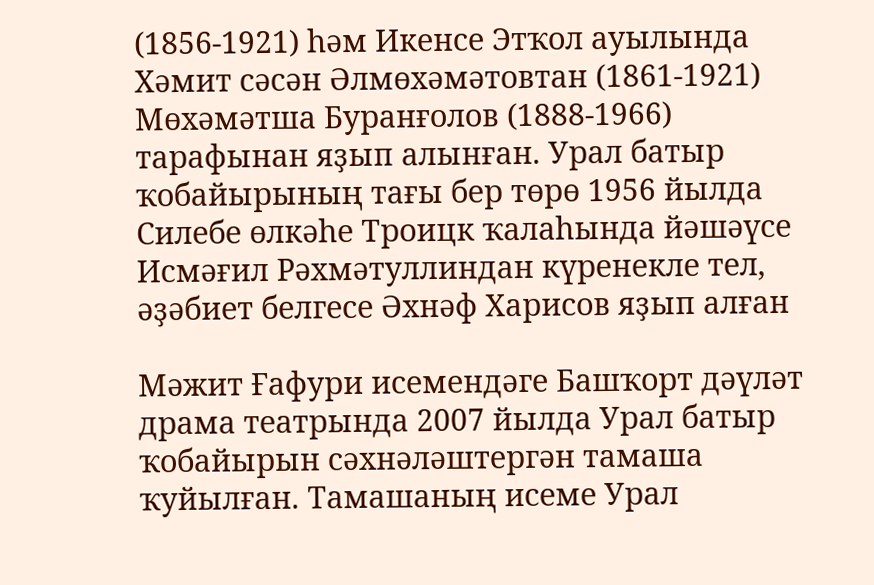(1856-1921) һәм Икенсе Этҡол ауылында Хәмит сәсән Әлмөхәмәтовтан (1861-1921) Мөхәмәтша Буранғолов (1888-1966) тарафынан яҙып алынған. Урал батыр ҡобайырының тағы бер төрө 1956 йылда Силебе өлкәһе Троицк ҡалаһында йәшәүсе Исмәғил Рәхмәтуллиндан күренекле тел, әҙәбиет белгесе Әхнәф Харисов яҙып алған

Мәжит Ғафури исемендәге Башҡорт дәүләт драма театрында 2007 йылда Урал батыр ҡобайырын сәхнәләштергән тамаша ҡуйылған. Тамашаның исеме Урал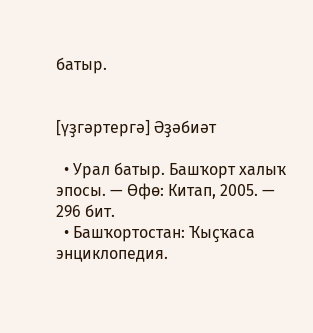батыр.


[үҙгәртергә] Әҙәбиәт

  • Урал батыр. Башҡорт халыҡ эпосы. — Өфө: Китап, 2005. — 296 бит.
  • Башҡортостан: Ҡыҫҡаса энциклопедия.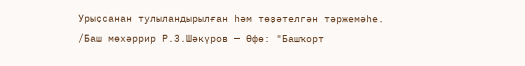Урыҫсанан тулыландырылған һәм төҙәтелгән тәржемәһе. /Баш мөхәррир Р.З.Шәкүров — Өфө: "Башҡорт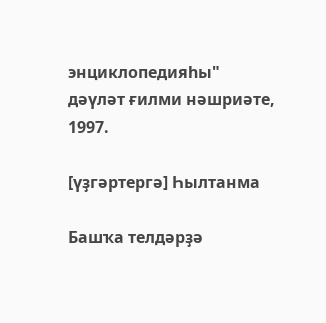энциклопедияһы" дәүләт ғилми нәшриәте, 1997.

[үҙгәртергә] Һылтанма

Башҡа телдәрҙә